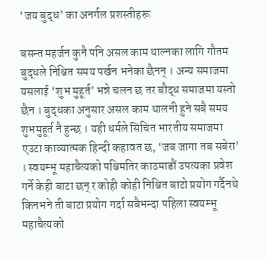‘जय बुद्ध’ का अनर्गल प्रशस्तीहरू

बसन्त महर्जन कुनै पनि असल काम थाल्नका लागि गौतम बुद्धले निश्चित समय पर्खन भनेका छैनन् । अन्य समाजमा यसलाई ‘शुभ मुहूर्त’ भन्ने चलन छ तर बौद्ध समाजमा यस्तो छैन । बुद्धका अनुसार असल काम थालनी हुने सबै समय शुभमुहूर्त नै हुन्छ । यही धर्मले सिंचित भारतीय समाजमा एउटा काव्यात्मक हिन्दी कहावत छ, ‘जब जागा तब सबेरा’ । स्वयम्भू महाचैत्यको पश्चिमतिर काठमाडौं उपत्यका प्रवेश गर्ने केही बाटा छन् र कोही कोही निश्चित बाटो प्रयोग गर्दैनथे किनभने ती बाटा प्रयोग गर्दा सबैभन्दा पहिला स्वयम्भू महाचैत्यको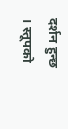दर्शन हुन्छ । स्तूपको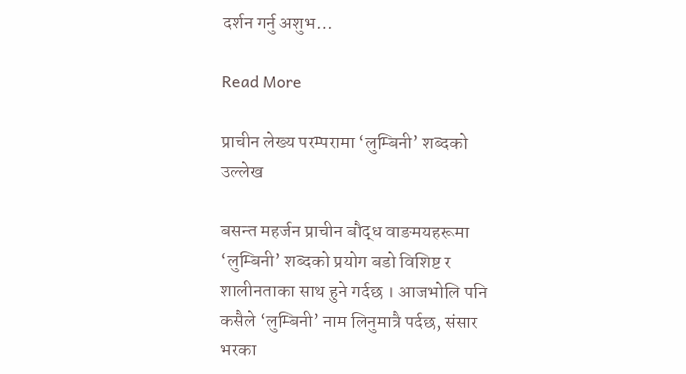दर्शन गर्नु अशुभ…

Read More

प्राचीन लेख्य परम्परामा ‘लुम्बिनी’ शब्दको उल्लेख

बसन्त महर्जन प्राचीन बौद्ध वाङमयहरूमा ‘लुम्बिनी’ शब्दको प्रयोग बडो विशिष्ट र शालीनताका साथ हुने गर्दछ । आजभोलि पनि कसैले ‘लुम्बिनी’ नाम लिनुमात्रै पर्दछ, संसार भरका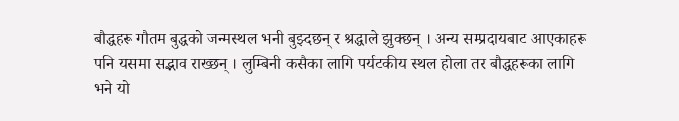बौद्धहरू गौतम बुद्धको जन्मस्थल भनी बुझ्दछन् र श्रद्धाले झुक्छन् । अन्य सम्प्रदायबाट आएकाहरू पनि यसमा सद्भाव राख्छन् । लुम्बिनी कसैका लागि पर्यटकीय स्थल होला तर बौद्धहरूका लागि भने यो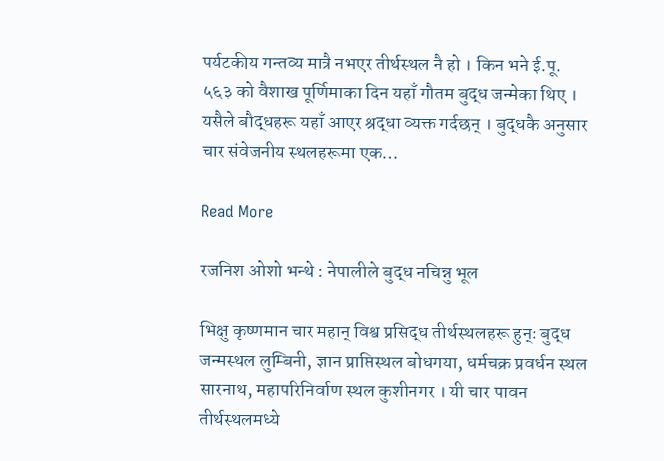पर्यटकीय गन्तव्य मात्रै नभएर तीर्थस्थल नै हो । किन भने ई.पू. ५६३ को वैशाख पूर्णिमाका दिन यहाँ गौतम बुद्ध जन्मेका थिए । यसैले बौद्धहरू यहाँ आएर श्रद्धा व्यक्त गर्दछन् । बुद्धकै अनुसार चार संवेजनीय स्थलहरूमा एक…

Read More

रजनिश ओशो भन्थे : नेपालीले बुद्ध नचिन्नु भूल

भिक्षु कृष्णमान चार महान् विश्व प्रसिद्ध तीर्थस्थलहरू हुन्ः बुद्ध जन्मस्थल लुम्बिनी, ज्ञान प्राप्तिस्थल बोधगया, धर्मचक्र प्रवर्धन स्थल सारनाथ, महापरिनिर्वाण स्थल कुशीनगर । यी चार पावन तीर्थस्थलमध्ये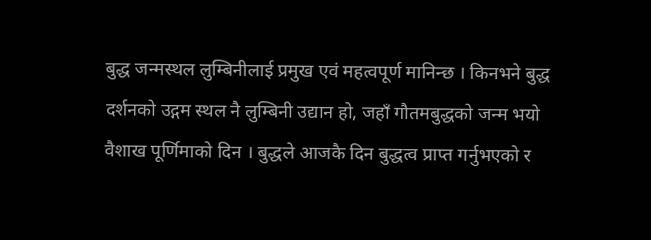बुद्ध जन्मस्थल लुम्बिनीलाई प्रमुख एवं महत्वपूर्ण मानिन्छ । किनभने बुद्ध दर्शनको उद्गम स्थल नै लुम्बिनी उद्यान हो, जहाँ गौतमबुद्धको जन्म भयो वैशाख पूर्णिमाको दिन । बुद्धले आजकै दिन बुद्धत्व प्राप्त गर्नुभएको र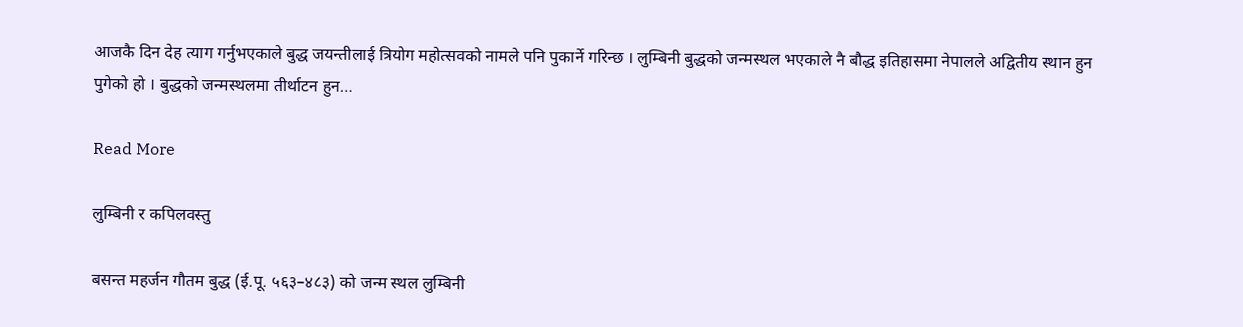आजकै दिन देह त्याग गर्नुभएकाले बुद्ध जयन्तीलाई त्रियोग महोत्सवको नामले पनि पुकार्ने गरिन्छ । लुम्बिनी बुद्धको जन्मस्थल भएकाले नै बौद्ध इतिहासमा नेपालले अद्वितीय स्थान हुन पुगेको हो । बुद्धको जन्मस्थलमा तीर्थाटन हुन…

Read More

लुम्बिनी र कपिलवस्तु

बसन्त महर्जन गौतम बुद्ध (ई.पू. ५६३–४८३) को जन्म स्थल लुम्बिनी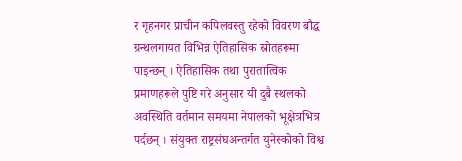र गृहनगर प्राचीन कपिलवस्तु रहेको विवरण बौद्ध ग्रन्थलगायत विभिन्न ऐतिहासिक स्रोतहरूमा पाइन्छन् । ऐतिहासिक तथा पुरातात्विक प्रमाणहरूले पुष्टि गरे अनुसार यी दुबै स्थलको अवस्थिति वर्तमान समयमा नेपालको भूक्षेत्रभित्र पर्दछन् । संयुक्त राष्ट्रसंघअन्तर्गत युनेस्कोको विश्व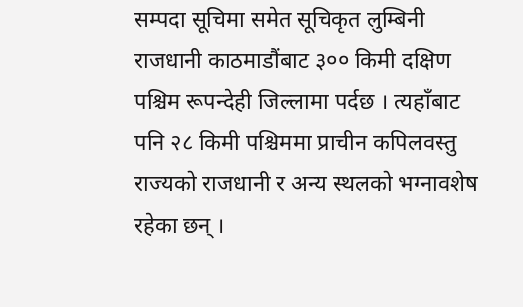सम्पदा सूचिमा समेत सूचिकृत लुम्बिनी राजधानी काठमाडौंबाट ३०० किमी दक्षिण पश्चिम रूपन्देही जिल्लामा पर्दछ । त्यहाँबाट पनि २८ किमी पश्चिममा प्राचीन कपिलवस्तु राज्यको राजधानी र अन्य स्थलको भग्नावशेष रहेका छन् ।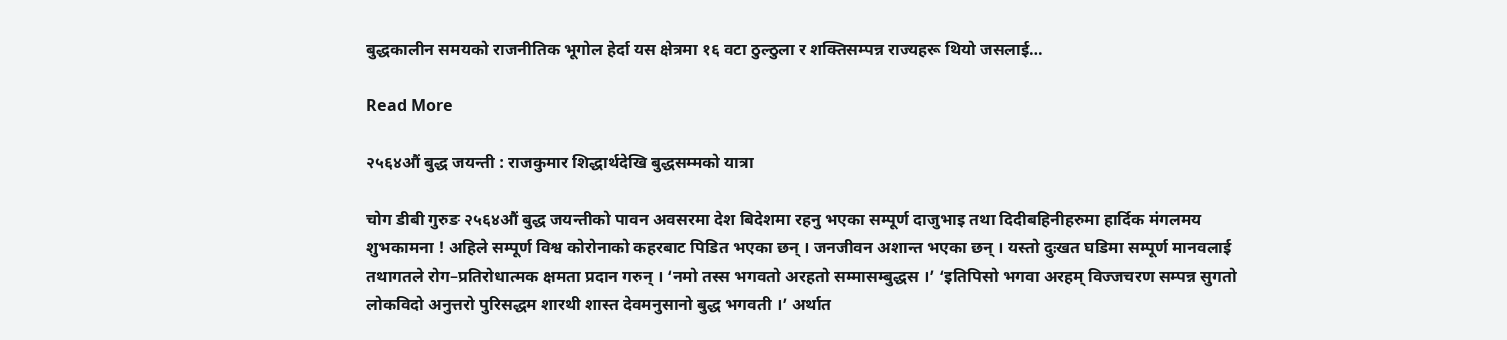बुद्धकालीन समयको राजनीतिक भूगोल हेर्दा यस क्षेत्रमा १६ वटा ठुल्ठुला र शक्तिसम्पन्न राज्यहरू थियो जसलाई…

Read More

२५६४औं बुद्ध जयन्ती : राजकुमार शिद्धार्थदेखि बुद्धसम्मको यात्रा

चोग डीबी गुरुङ २५६४औं बुद्ध जयन्तीको पावन अवसरमा देश बिदेशमा रहनु भएका सम्पूर्ण दाजुभाइ तथा दिदीबहिनीहरुमा हार्दिक मंगलमय शुभकामना ! अहिले सम्पूर्ण विश्व कोरोनाको कहरबाट पिडित भएका छन् । जनजीवन अशान्त भएका छन् । यस्तो दुःखत घडिमा सम्पूर्ण मानवलाई तथागतले रोग–प्रतिरोधात्मक क्षमता प्रदान गरुन् । ‘नमो तस्स भगवतो अरहतो सम्मासम्बुद्धस ।’ ‘इतिपिसो भगवा अरहम् विज्जचरण सम्पन्न सुगतो लोकविदो अनुत्तरो पुरिसद्धम शारथी शास्त देवमनुसानो बुद्ध भगवती ।’ अर्थात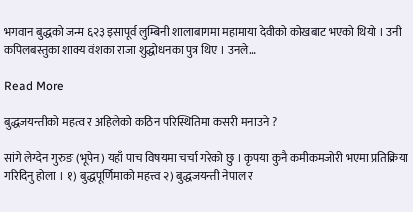भगवान बुद्धको जन्म ६२३ इसापूर्व लुम्बिनी शालाबागमा महामाया देवीको कोखबाट भएको थियो । उनी कपिलबस्तुका शाक्य वंशका राजा शुद्धोधनका पुत्र थिए । उनले…

Read More

बुद्धजयन्तीको महत्व र अहिलेको कठिन परिस्थितिमा कसरी मनाउने ?

सांगे लेग्देन गुरुङ (भूपेन) यहाँ पाच विषयमा चर्चा गरेको छु । कृपया कुनै कमीकमजोरी भएमा प्रतिक्रिया गरिदिनु होला । १) बुद्धपूर्णिमाको महत्त्व २) बुद्धजयन्ती नेपाल र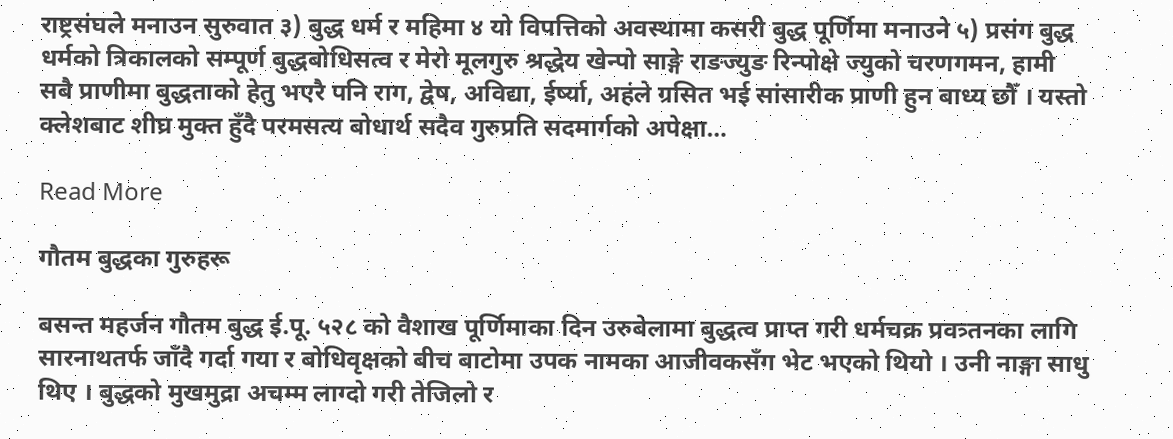राष्ट्रसंघले मनाउन सुरुवात ३) बुद्ध धर्म र महिमा ४ यो विपत्तिको अवस्थामा कसरी बुद्ध पूर्णिमा मनाउने ५) प्रसंग बुद्ध धर्मको त्रिकालको सम्पूर्ण बुद्धबोधिसत्व र मेरो मूलगुरु श्रद्धेय खेन्पो साङ्गे राङज्युङ रिन्पोक्षे ज्युको चरणगमन, हामी सबै प्राणीमा बुद्धताको हेतु भएरै पनि राग, द्वेष, अविद्या, ईर्ष्या, अहंले ग्रसित भई सांसारीक प्राणी हुन बाध्य छौँ । यस्तो क्लेशबाट शीघ्र मुक्त हुँदै परमसत्य बोधार्थ सदैव गुरुप्रति सदमार्गको अपेक्षा…

Read More

गौतम बुद्धका गुरुहरू

बसन्त महर्जन गौतम बुद्ध ई.पू. ५२८ को वैशाख पूर्णिमाका दिन उरुबेलामा बुद्धत्व प्राप्त गरी धर्मचक्र प्रवत्र्तनका लागि सारनाथतर्फ जाँदै गर्दा गया र बोधिवृक्षको बीच बाटोमा उपक नामका आजीवकसँग भेट भएको थियो । उनी नाङ्गा साधु थिए । बुद्धको मुखमुद्रा अचम्म लाग्दो गरी तेजिलो र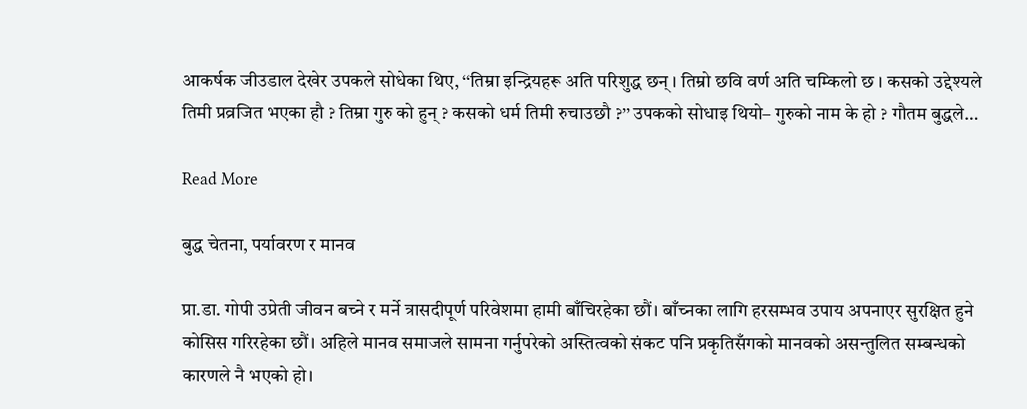आकर्षक जीउडाल देखेर उपकले सोधेका थिए, ‘‘तिम्रा इन्द्रियहरू अति परिशुद्ध छन् । तिम्रो छवि वर्ण अति चम्किलो छ । कसको उद्देश्यले तिमी प्रव्रजित भएका हौ ? तिम्रा गुरु को हुन् ? कसको धर्म तिमी रुचाउछौ ?’’ उपकको सोधाइ थियो– गुरुको नाम के हो ? गौतम बुद्धले…

Read More

बुद्ध चेतना, पर्यावरण र मानव

प्रा.डा. गोपी उप्रेती जीवन बच्ने र मर्ने त्रासदीपूर्ण परिवेशमा हामी बाँचिरहेका छौं। बाँच्नका लागि हरसम्भव उपाय अपनाएर सुरक्षित हुने कोसिस गरिरहेका छौं। अहिले मानव समाजले सामना गर्नुपरेको अस्तित्वको संकट पनि प्रकृतिसँगको मानवको असन्तुलित सम्बन्धको कारणले नै भएको हो।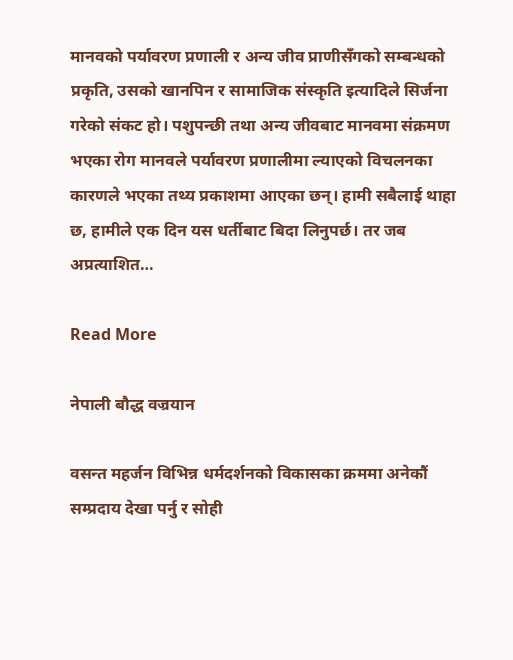मानवको पर्यावरण प्रणाली र अन्य जीव प्राणीसँगको सम्बन्धको प्रकृति, उसको खानपिन र सामाजिक संस्कृति इत्यादिले सिर्जना गरेको संकट हो। पशुपन्छी तथा अन्य जीवबाट मानवमा संक्रमण भएका रोग मानवले पर्यावरण प्रणालीमा ल्याएको विचलनका कारणले भएका तथ्य प्रकाशमा आएका छन्। हामी सबैलाई थाहा छ, हामीले एक दिन यस धर्तीबाट बिदा लिनुपर्छ। तर जब अप्रत्याशित…

Read More

नेपाली बौद्ध वज्रयान

वसन्त महर्जन विभिन्न धर्मदर्शनको विकासका क्रममा अनेकौं सम्प्रदाय देखा पर्नु र सोही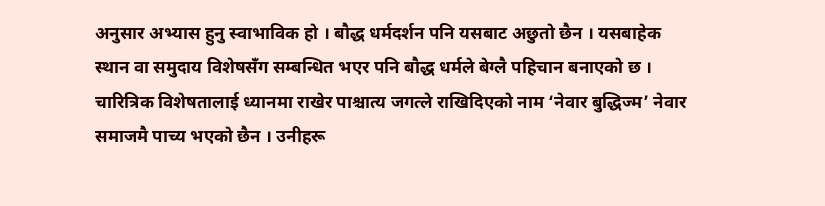अनुसार अभ्यास हुनु स्वाभाविक हो । बौद्ध धर्मदर्शन पनि यसबाट अछुतो छैन । यसबाहेक स्थान वा समुदाय विशेषसँग सम्बन्धित भएर पनि बौद्ध धर्मले बेग्लै पहिचान बनाएको छ । चारित्रिक विशेषतालाई ध्यानमा राखेर पाश्चात्य जगत्ले राखिदिएको नाम ‘नेवार बुद्धिज्म’ नेवार समाजमै पाच्य भएको छैन । उनीहरू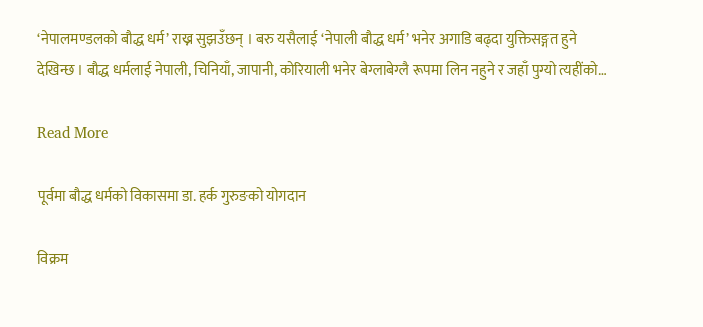‘नेपालमण्डलको बौद्ध धर्म’ राख्न सुझउँछन् । बरु यसैलाई ‘नेपाली बौद्ध धर्म’ भनेर अगाडि बढ्दा युक्तिसङ्गत हुने देखिन्छ । बौद्ध धर्मलाई नेपाली, चिनियाँ, जापानी, कोरियाली भनेर बेग्लाबेग्लै रूपमा लिन नहुने र जहाँ पुग्यो त्यहींको…

Read More

पूर्वमा बौद्ध धर्मको विकासमा डा. हर्क गुरुङको योगदान

विक्रम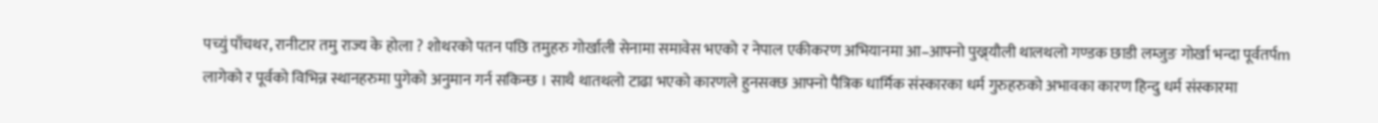पच्युं पाँचथर, रानीटार तमु राज्य के होला ? शोथरको पतन पछि तमुहरु गोर्खाली सेनामा समावेस भएको र नेपाल एकीकरण अभियानमा आ–आफ्नो पुख्र्यौली थालथलो गण्डक छाडी लम्जुङ गोर्खा भन्दा पूर्वतर्पm लागेको र पूर्वको विभिन्न स्थानहरुमा पुगेको अनुमान गर्न सकिन्छ । साथै थातथलो टाढा भएको कारणले हुनसक्छ आफ्नो पैत्रिक धार्मिक संस्कारका धर्म गुरुहरुको अभावका कारण हिन्दु धर्म संस्कारमा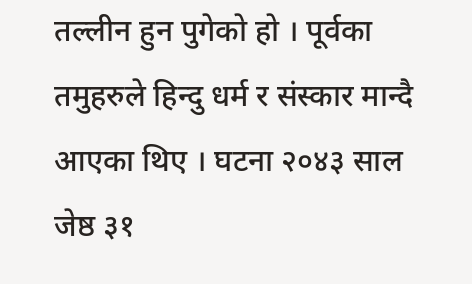तल्लीन हुन पुगेको हो । पूर्वका तमुहरुले हिन्दु धर्म र संस्कार मान्दै आएका थिए । घटना २०४३ साल जेष्ठ ३१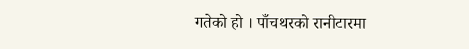गतेको हो । पाँचथरको रानीटारमा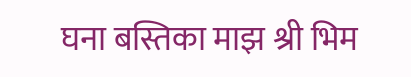घना बस्तिका माझ श्री भिम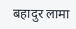बहादुर लामा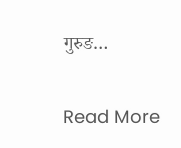गुरुङ…

Read More